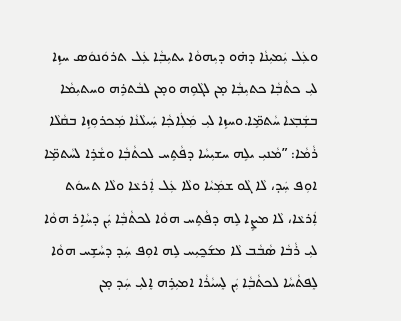ܘܥܲܠ ܝܲܡܝܼܢܵܐ ܕܗ̇ܘ ܕܝܼܗܘܵܐ ܝܬܝܼܒ݂ܵܐ ܥܲܠ ܬܪܘܿܢܘܿܣ ܚܙܹܐ ܠܝܼ ܟܬܵܒ݂ܵܐ ܟܬܝܼܒ݂ܵܐ ܡ̣ܢ ܠܓܵܘܹܗ ܘܡ̣ܢ ܠܒܵܬܪܹܗ ܘܚܬܝܼܡܵܐ ܒܫܲܒ݂ܥܵܐ ܚܵܬܡܹ̈ܐ.ܘܚܙܹܐ ܠܝܼ ܡܲܠܲܐܟ݂ܵܐ ܚܲܝܠܵܢܵܐ ܡܲܟܪܘܼܙܹܐ ܒܩܵܠܵܐ ܪܵܡܵܐ: ”ܡܵܢܝܼ ܝܠܹܗ ܚܫܝܼܚܵܐ ܕܦܵܬܹܚ ܠܟܬܵܒ݂ܵܐ ܘܫܵܪܹܐ ܠܚܵܬܡܹ̈ܐ ܐܘܼܦ ܚܲܕ، ܠܵܐ ܓܵܘ ܫܡܲܝܵܐ ܘܠܵܐ ܥܲܠ ܐܲܪܥܵܐ ܘܠܵܐ ܬܚܘܿܬ ܐܲܪܥܵܐ، ܠܵܐ ܡܨܹܐ ܠܹܗ ܕܦܵܬܹܚ ܗܘܵܐ ܠܟܬܵܒ݂ܵܐ ܝܲܢ ܕܚܵܐܹܪ ܗܘܵܐ ܠܝܼ ܪܵܒܵܐ ܣܵܒܵܒ ܠܵܐ ܡܫ݇ܟ̰ܝܼܚ ܠܹܗ ܐܘܼܦ ܚܲܕ ܕܚܵܫܹܚ ܗܘܵܐ ܠܸܦܬܵܚܵܐ ܠܟܬܵܒ݂ܵܐ ܝܲܢ ܠܸܚܝܵܪܵܐ ܐܡܝܼܪܹܗ ܐܸܠܝܼ ܚܲܕ ܡ̣ܢ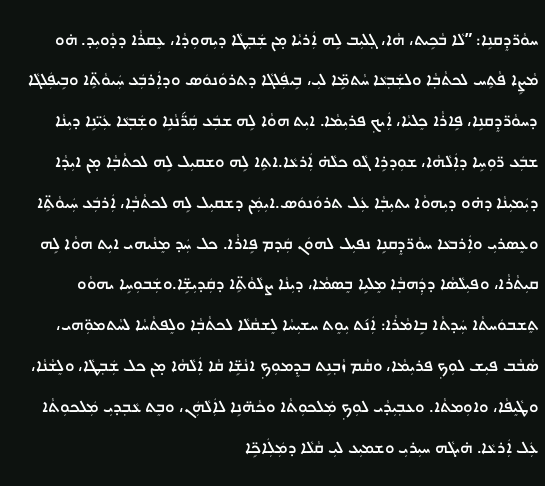ܚܘܵܪ̈ܕܸܩܢܹܐ: ”ܠܵܐ ܒܵܟܹܝܬ، ܗܵܐ، ܓ݂ܠܝܼܒ ܠܹܗ ܐܲܪܝܵܐ ܡ̣ܢ ܫܲܒ݂ܛܵܐ ܕܝܼܗܘܼܕܵܐ، ܥܸܩܪܵܐ ܕܕܵܘܝܼܕ. ܗ̇ܘ ܡܵܨܹܐ ܦܵܬܹܚ ܠܟܬܵܒ݂ܵܐ ܘܠܫܲܒ݂ܥܵܐ ܚܵܬܡܹ̈ܐ ܠܝܼ، ܒܹܝܦܲܠܓܵܐ ܕܬܪܘܿܢܘܿܣ ܘܕܐܲܪܒܲܥ ܚܲܝܘܵܬܹ̈‌ܐ ܘܒܹܝܦܲܠܓܵܐ ܕܚܘܵܪ̈ܕܸܩܢܹܐ، ܦܹܐܪܵܐ ܟܸܠܝܵܐ، ܐܲܝܟ݂ ܦܪܝܼܡܵܐ. ܐܝܼܬ ܗܘܵܐ ܠܹܗ ܫܒܲܥ ܩܲܪ̈݇ܢܵܢܹܐ ܘܫܲܒ݂ܥܵܐ ܥܲܝ̈ܢܹܐ ܕܝܼܢܵܐ ܫܒܲܥ ܪ̈ܘܼܚܹܐ ܕܐܲܠܵܗܵܐ، ܫܘܼܕܪܹܐ ܓܵܘ ܟܠܵܗ̇ ܐܲܪܥܵܐ.ܐܬܹ‌ܐ ܠܹܗ ܘܫܩܝܼܠ ܠܹܗ ܠܟܬܵܒ݂ܵܐ ܡ̣ܢ ܐܝܼܕܵܐ ܕܝܲܡܝܼܢܵܐ ܕܗ̇ܘ ܕܝܼܗܘܵܐ ܝܬܝܼܒ݂ܵܐ ܥܲܠ ܬܪܘܿܢܘܿܣ.ܐܝܼܡܲܢ ܕܫܩܝܼܠ ܠܹܗ ܠܟܬܵܒ݂ܵܐ، ܐܲܪܒܲܥ ܚܲܝܘܵܬܹ̈‌ܐ ܘܥܸܣܪܝܼ ܘܐܲܪܒܥܵܐ ܚܘܵܪ̈ܕܸܩܢܹܐ ܢܦܝܼܠ ܠܗܘܿܢ ܩܲܕܡ ܦܹܐܪܵܐ. ܟܠ ܚܲܕ ܡܸܢܵܝܗ‌ܝ ܐܝܼܬ ܗܘܵܐ ܠܹܗ ܩܝܼܬܵܪܵܐ، ܘܦܝܼܠܵܣܵܐ ܕܕܲܗܒ݂ܵܐ ܡܸܠܝܹܐ ܒܸܣܡܵܐ، ܕܝܼܢܵܐ ܨܠܵܘܵܬܹ̈‌ܐ ܕܩܲܕܝܼܫܹ̈ܐ.ܘܫܲܒܘܼܚܹܐ ܝܗܘܵܘ ܬܸܫܒܘܿܚܬܵ‌ܐ ܚܲܕܬܵ‌ܐ ܒܹܐܡܵܪܵܐ: ܐܲܢ݇ܬ ܝܼܘܸܬ ܚܫܝܼܚܵܐ ܠܸܫܩܵܠܵܐ ܠܟܬܵܒ݂ܵܐ ܘܠܸܦܬܵܚܵܐ ܠܚܵܬܡܘܼ̈ܗ‌ܝ، ܣܵܒܵܒ ܦܝܼܫ ܠܘܼܟ݂ ܦܪܝܼܡܵܐ، ܘܩܵܡ ܙܵܒ݂ܢܹܬ ܒܕܸܡܘܼܟ݂ ܐܢܵܫܹ̈ܐ ܩܵܐ ܐܲܠܵܗܵܐ ܡ̣ܢ ܟܠ ܫܲܒ݂ܛܵܐ، ܘܠܸܫܵܢܵܐ، ܘܛܵܝܸܦܵܐ، ܘܐܘܼܡܬܵ‌ܐ. ܘܥܒ݂ܝܼܕܵܝ ܠܘܼܟ݂ ܡܲܠܟܘܼܬܵ‌ܐ ܘܟܵܗ̈ܢܹܐ ܠܐܲܠܵܗܲܢ، ܘܒܸܬ ܥܵܒ݂ܕܝܼ ܡܲܠܟܘܼܬܵ‌ܐ ܥܲܠ ܐܲܪܥܵܐ. ܗ̇ܝܓܵܗ ܚܝܼܪܝܼ ܘܫܡܝܼܥ ܠܝܼ ܩܵܠܵܐ ܕܡܲܠܲܐܟܹ̈ܐ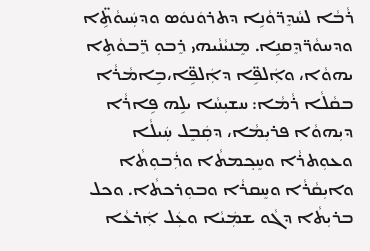ܪܵܒܵܐ ܠܚܵܕܸܪ̈ܘܵܢܹܐ ܕܬܪܘܿܢܘܿܣ ܘܕܚܲܝܘܵܬܹ̈‌ܐ ܘܕܚܘܵܪ̈ܕܸܩܢܹܐ. ܡܸܢܝܵܢܵܝܗ‌ܝ ܪܸܒܘܼ ܪܸ̈ܒܘܵܬܹ‌ܐ ܝܗܘܵܐ، ܘܐܲܠܦܹ̈ܐ ܕܐܲܠܦܹ̈ܐ،ܒܹܐܡܵܪܵܐ ܒܩܵܠܵܐ ܪܵܡܵܐ: ܚܫܝܼܚܵܐ ܝܠܹܗ ܦܹܐܪܵܐ ܕܝܼܗܘܵܐ ܦܪܝܼܡܵܐ، ܕܩܲܒܸܠ ܚܲܝܠܵܐ ܘܥܘܼܬܪܵܐ ܘܚܸܟ݂ܡܬܵ‌ܐ ܘܪܲܒܘܼܬܵ‌ܐ ܘܐܝܼܩܵܪܵܐ ܘܚܸܩܪܵܐ ܘܒܘܼܪܟܬܵ‌ܐ. ܘܟܠ ܒܪܝܼܬܵ‌ܐ ܕܓܵܘ ܫܡܲܝܵܐ ܘܥܲܠ ܐܲܪܥܵܐ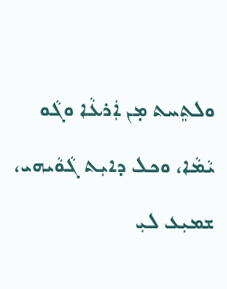ܘܠܬܸܚܬ ܡ̣ܢ ܐܲܪܥܵܐ ܘܓܵܘ ܝܵܡܵܐ، ܘܟܠ ܕܐܝܼܬ ܓܵܘܵܝܗ‌ܝ، ܫܡܝܼܥ ܠܝܼ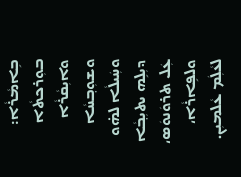ܒܹܐܡܵܪܵܐ: ܒܘܼܪܟܬܵ‌ܐ ܘܐܝܼܩܵܪܵܐ ܘܫܘܼܒ݂ܚܵܐ ܘܚܲܝܠܵܐ ܠܗ̇ܘ ܕܝܼܠܹܗ ܝܬܝܼܒ݂ܵܐ ܥܲܠ ܬܪܘܿܢܘܿܣ، ܘܠܦܹܐܪܵܐ، ܠܥܵܠܲܡ ܥܵܠܡܝܼܢ.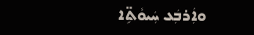ܘܐܲܪܒܲܥ ܚܲܝܘܵܬܹ̈‌ܐ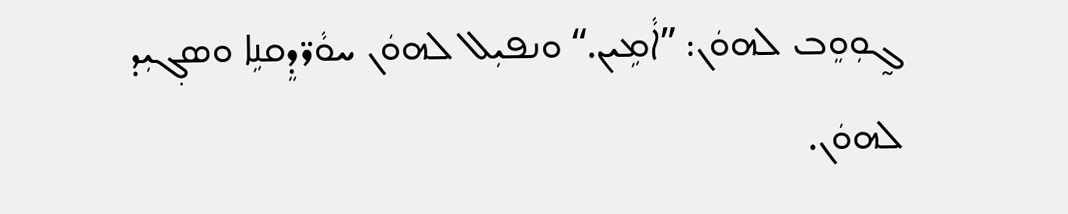ܓ̰ܘܼܘܸܒ ܠܗܘܿܢ: ”ܐܵܡܹܝܢ.“ ܘܢܦܝܼܠ ܠܗܘܿܢ ܚܘܵܪ̈ܕܸܩܢܹܐ ܘܣܓ݂ܝܼܕ ܠܗܘܿܢ.